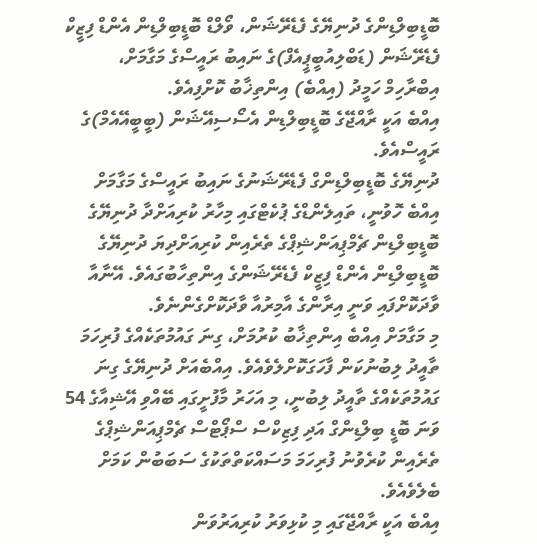ބޮޑީބިލްޑިންގެ ދުނިޔޭގެ ފެޑެރޭޝަން، ވޯލްޑް ބޮޑީބިލްޑިން އެންޑް ފިޒީކް ފެޑެރޭޝަން (ޑަބްލިއުބީޕީއެފް)ގެ ނައިބު ރައީސްގެ މަގާމަށް، އިބްރާހިމް ހަމީދު (އިއްބެ) އިންތިޚާބު ކޮށްފިއެވެ.
އިއްބެ އަކީ ރާއްޖޭގެ ބޮޑީބިލްޑިން އެސޯސިއޭޝަން (ބީބީއޭއެމް)ގެ ރައީސްއެވެ.
ދުނިޔޭގެ ބޮޑީބިލްޑިންގް ފެޑެރޭޝަނުގެ ނައިބު ރައީސްގެ މަގާމަށް އިއްބެ ހޮވުނީ، ތައިލެންޑްގެ ޕުކެޓްގައި މިހާރު ކުރިއަށްދާ ދުނިޔޭގެ ބޮޑީބިލްޑިން ޗެމްޕިއަންޝިޕްގެ ތެރެއިން ކުރިއަށްދިޔަ ދުނިޔޭގެ ބޮޑީބިލްޑިން އެންޑް ފިޒީކް ފެޑެރޭޝަންގެ އިންތިހާބުގައެވެ. އޭނާއާ ވާދަކޮށްފައި ވަނީ އިރާންގެ އާމިރުއާ ވާދަކޮށްގެންނެވެ.
މި މަގާމަށް އިއްބެ އިންތިޚާބު ކުރުމަށް، ގިނަ ގައުމުތަކެއްގެ ފުރިހަމަ ތާއީދު ލިބުނުކަން ފާހަގަކޮށްލެވެއެވެ. އިއްބެއަށް ދުނިޔޭގެ ގިނަ ގައުމުތަކެއްގެ ތާއީދު ލިބުނީ، މި އަހަރު މާފުށީގައި ބޭއްވި އޭޝިއާގެ 54 ވަނަ ބޮޑީ ބިލްޑިންގް އަދި ފިޒިކްސް ސްޕޯޓްސް ޗެމްޕިއަންޝިޕްގެ ތެރެއިން ކުރެވުނު ފުރިހަމަ މަސައްކަތްތަކުގެ ސަބަބުން ކަމަށް ބެލެވެއެވެ.
އިއްބެ އަކީ ރާއްޖޭގައި މި ކުޅިވަރު ކުރިއަރުވަން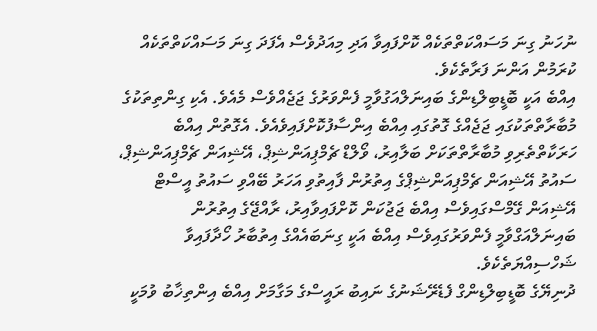ނުހަނު ގިނަ މަސައްކަތްތަކެއް ކޮށްފައިވާ އަދި މިއަދުވެސް އެފަދަ ގިނަ މަސައްކަތްތަކެއް ކުރަމުން އަންނަ ފަރާތެކެވެ.
އިއްބެ އަކީ ބޮޑީބިލްޑިންގެ ބައިނަލްއަގުވާމީ ފެންވަރުގެ ޖަޖެއްވެސް މެއެވެ. އެކި ގިންތިތަކުގެ މުބާރާތްތަކުގައި ޖަޖެއްގެ ގޮތުގައި އިއްބެ އިންސާފުކޮށްފައިވެއެވެ. އެގޮތުން އިއްބެ ހަރަކާތްތެރިވި މުބާރާތްތަކަށް ބަލާއިރު، ވޯލްޑް ޗެމްޕިއަންޝިޕް، އޭޝިއަން ޗެމްޕިއަންޝިޕް، ސައުތު އޭޝިއަން ޗެމްޕިއަންޝިޕްގެ އިތުރުން ފާއިތުވި އަހަރު ބޭއްވި ސައުތު އީސްޓް އޭޝިއަން ގޭމްސްގައިވެސް އިއްބެ ޖަޖުކަން ކޮށްފައިވާއިރު، ރާއްޖޭގެ އިތުރުން ބައިނަލްއަގްވާމީ ފެންވަރުގައިވެސް އިއްބެ އަކީ ގިނަބައެއްގެ އިތުބާރު ހޯދާފައިވާ ޝަހްސިއްޔަތެކެވެ.
ދުނިޔޭގެ ބޮޑީބިލްޑިންގް ފެޑެރޭޝަނުގެ ނައިބު ރައީސްގެ މަގާމަށް އިއްބެ އިންތިޚާބު ވުމަކީ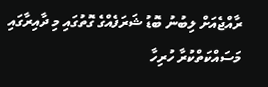ރާއްޖެއަށް ލިބުނު ބޮޑު ޝަރަފެއްގެ ގޮތުގައި މި ދާއިރާގައި މަސައްކަތްކުރާ ހުރިހާ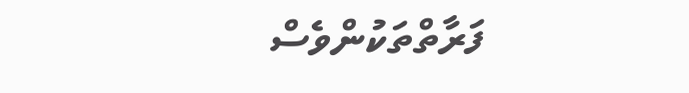ފަރާތްތަކުންވެސް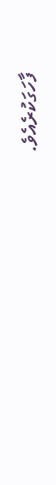ފާހަގަކުރެއެވެ.